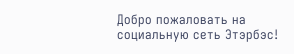Добро пожаловать на социальную сеть Этэрбэс!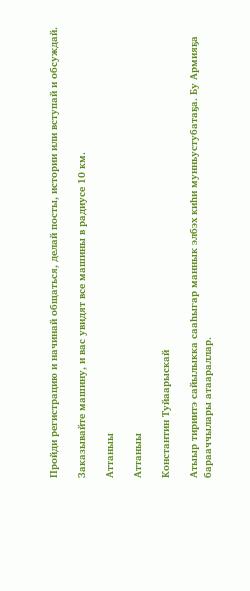Пройди регистрацию и начинай общаться, делай посты, истории или вступай и обсуждай.

Заказывайте машину, и вас увидят все машины в радиусе 10 км.

Аттаныы

Аттаныы

Константин Туйаарыскай

Атыыр тириитэ сайылыкка сааһыгар маннык элбэх киһи мунньустубатаҕа. Бу Армияҕа барааччылары атаараллар.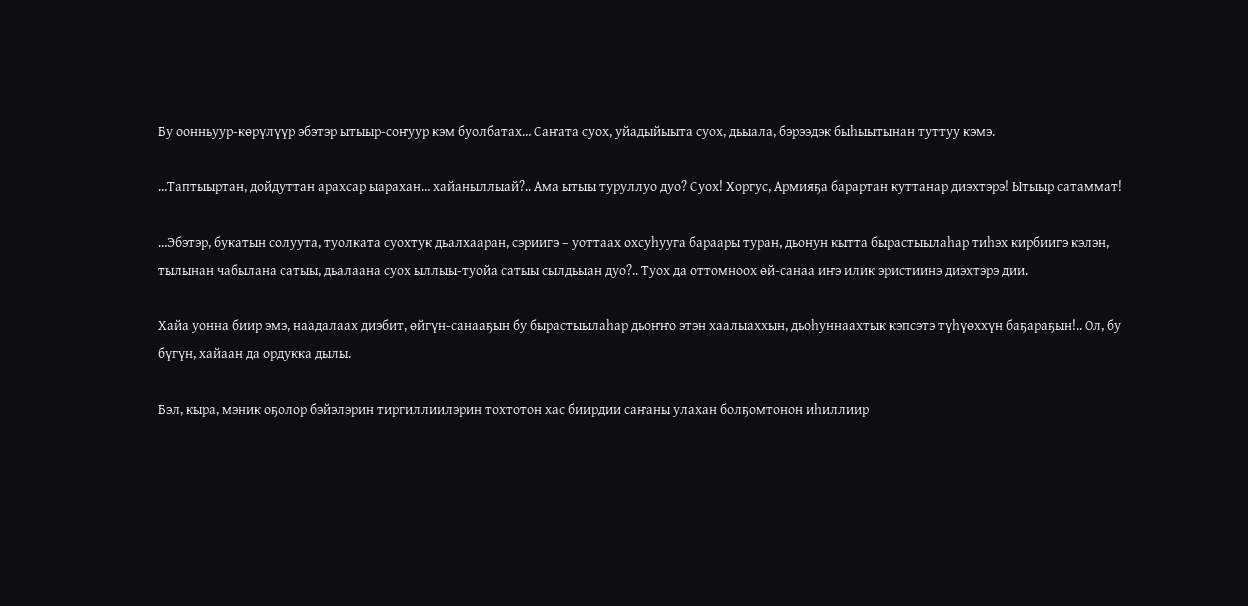Бу оонньуур-көрүлүүр эбэтэр ытыыр-соҥуур кэм буолбатах… Саҥата суох, уйадыйыыта суох, дьыала, бэрээдэк быһыытынан туттуу кэмэ.

…Таптыыртан, дойдуттан арахсар ыарахан… хайаныллыай?.. Ама ытыы туруллуо дуо? Суох! Хоргус, Армияҕа барартан куттанар диэхтэрэ! Ытыыр сатаммат!

…Эбэтэр, букатын солуута, туолката суохтук дьалхааран, сэриигэ – уоттаах охсуһууга бараары туран, дьонун кытта бырастыылаһар тиһэх кирбиигэ кэлэн, тылынан чабылана сатыы, дьалаана суох ыллыы-туойа сатыы сылдьыан дуо?.. Туох да оттомноох өй-санаа иҥэ илик эристиинэ диэхтэрэ дии.

Хайа уонна биир эмэ, наадалаах диэбит, өйгүн-санааҕын бу бырастыылаһар дьоҥҥо этэн хаалыаххын, дьоһуннаахтык кэпсэтэ түһүөххүн баҕараҕын!.. Ол, бу бүгүн, хайаан да ордукка дылы.

Бэл, кыра, мэник оҕолор бэйэлэрин тиргиллиилэрин тохтотон хас биирдии саҥаны улахан болҕомтонон иһиллиир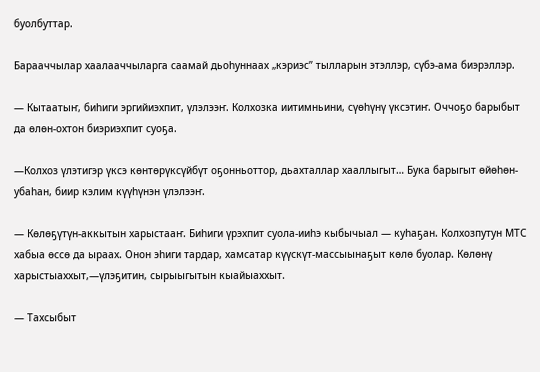буолбуттар.

Барааччылар хаалааччыларга саамай дьоһуннаах „кэриэс” тылларын этэллэр, сүбэ-ама биэрэллэр.

— Кытаатыҥ, биһиги эргийиэхпит, үлэлээҥ. Колхозка иитимньини, сүөһүнү үксэтиҥ. Оччоҕо барыбыт да өлөн-охтон биэриэхпит суоҕа.

—Колхоз үлэтигэр үксэ көнтөрүксүйбүт оҕонньоттор, дьахталлар хааллыгыт… Бука барыгыт өйөһөн-убаһан, биир кэлим күүһүнэн үлэлээҥ.

— Көлөҕүтүн-аккытын харыстааҥ. Биһиги үрэхпит суола-ииһэ кыбычыал — куһаҕан. Колхозпутун МТС хабыа өссө да ыраах. Онон эһиги тардар, хамсатар күүскүт-массыынаҕыт көлө буолар. Көлөнү харыстыаххыт,—үлэҕитин, сырыыгытын кыайыаххыт.

— Тахсыбыт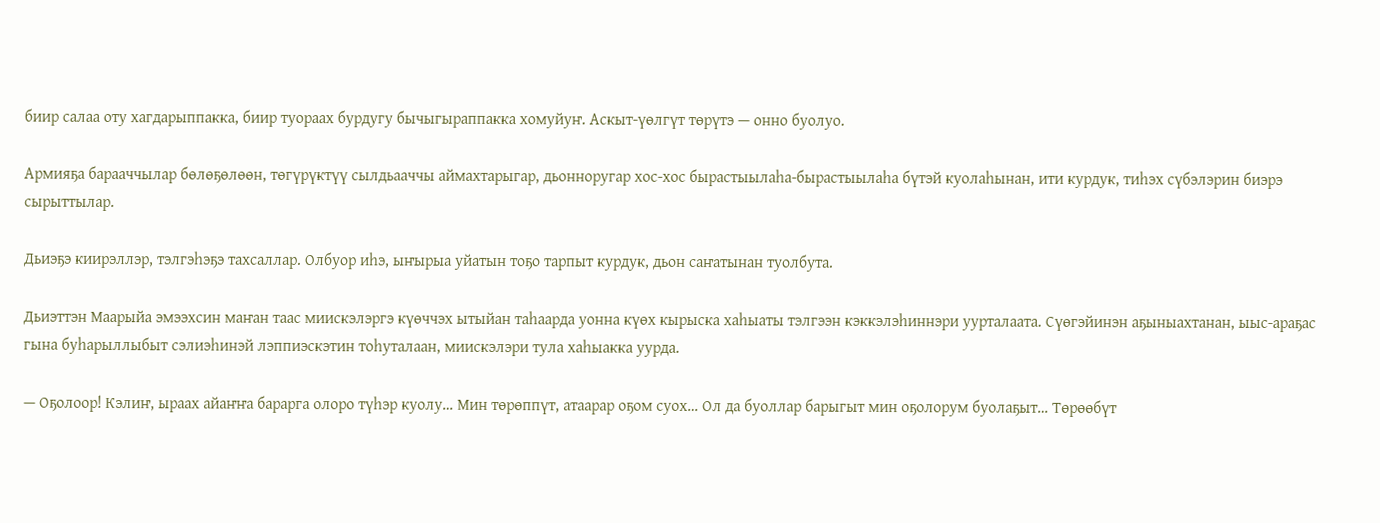биир салаа оту хагдарыппакка, биир туораах бурдугу бычыгыраппакка хомуйуҥ. Аскыт-үөлгүт төрүтэ — онно буолуо.

Армияҕа барааччылар бөлөҕөлөөн, төгүрүктүү сылдьааччы аймахтарыгар, дьонноругар хос-хос бырастыылаһа-бырастыылаһа бүтэй куолаһынан, ити курдук, тиһэх сүбэлэрин биэрэ сырыттылар.

Дьиэҕэ киирэллэр, тэлгэһэҕэ тахсаллар. Олбуор иһэ, ыҥырыа уйатын тоҕо тарпыт курдук, дьон саҥатынан туолбута.

Дьиэттэн Маарыйа эмээхсин маҥан таас миискэлэргэ күөччэх ытыйан таһаарда уонна күөх кырыска хаһыаты тэлгээн кэккэлэһиннэри уурталаата. Сүөгэйинэн аҕыныахтанан, ыыс-араҕас гына буһарыллыбыт сэлиэһинэй лэппиэскэтин тоһуталаан, миискэлэри тула хаһыакка уурда.

— Оҕолоор! Кэлиҥ, ыраах айаҥҥа барарга олоро түһэр куолу… Мин төрөппүт, атаарар оҕом суох… Ол да буоллар барыгыт мин оҕолорум буолаҕыт… Төрөөбүт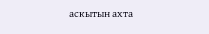аскытын ахта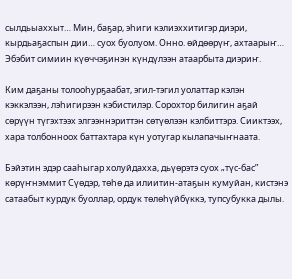сылдьыаххыт… Мин, баҕар, эһиги кэлиэххитигэр диэри, кырдьаҕаспын дии… суох буолуом. Онно. өйдөөрүҥ, ахтаарыҥ… Эбэбит симиин күөччэҕинэн күндүлээн атаарбыта диэриҥ.

Ким даҕаны толооһурҕаабат, эгил-тэгил уолаттар кэлэн кэккэлээн, лэһигирээн кэбистилэр. Сорохтор билигин аҕай сөрүүн түгэхтээх элгээннэриттэн сөтүөлээн кэлбиттэрэ. Сииктээх, хара толбонноох баттахтара күн уотугар кылапачыҥнаата.

Бэйэтин эдэр сааһыгар холуйдахха, дьүөрэтэ суох „түс-бас” көрүҥнэммит Сүөдэр, төһө да илиитин-атаҕын кумуйан, кистэнэ сатаабыт курдук буоллар, ордук төлөһүйбүккэ, тупсубукка дылы.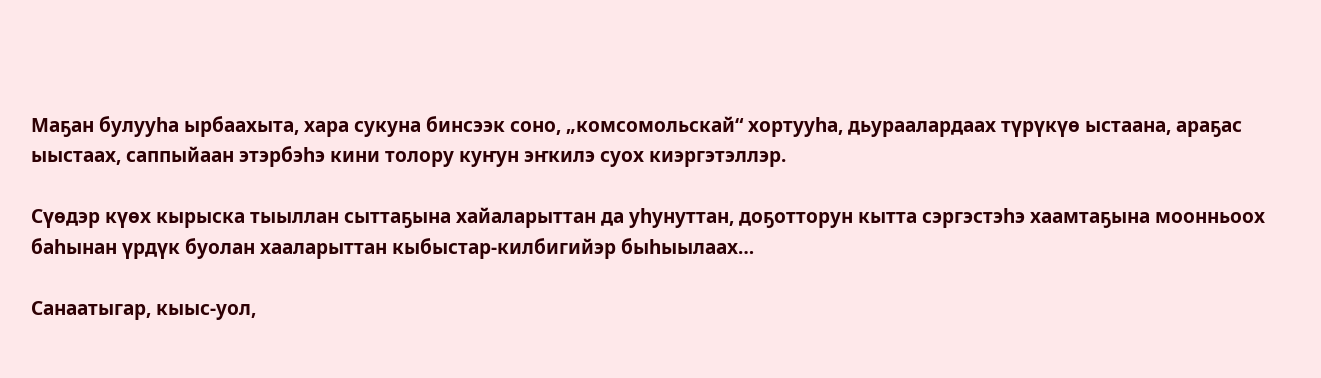Маҕан булууһа ырбаахыта, хара сукуна бинсээк соно, „комсомольскай“ хортууһа, дьураалардаах түрүкүө ыстаана, араҕас ыыстаах, саппыйаан этэрбэһэ кини толору куҥун эҥкилэ суох киэргэтэллэр.

Сүөдэр күөх кырыска тыыллан сыттаҕына хайаларыттан да уһунуттан, доҕотторун кытта сэргэстэһэ хаамтаҕына моонньоох баһынан үрдүк буолан хааларыттан кыбыстар-килбигийэр быһыылаах…

Санаатыгар, кыыс-уол,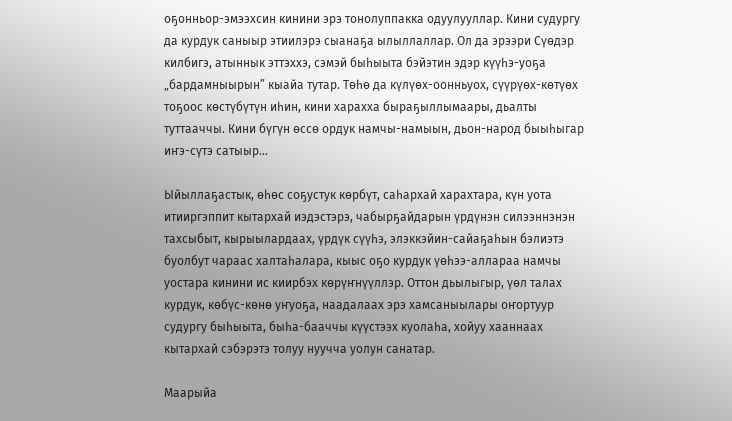оҕонньор-эмээхсин кинини эрэ тонолуппакка одуулууллар. Кини судургу да курдук саныыр этиилэрэ сыанаҕа ылыллаллар. Ол да эрээри Сүөдэр килбигэ, атыннык эттэххэ, сэмэй быһыыта бэйэтин эдэр күүһэ-уоҕа „бардамныырын” кыайа тутар. Төһө да күлүөх-оонньуох, сүүрүөх-көтүөх тоҕоос көстүбүтүн иһин, кини харахха быраҕыллымаары, дьалты туттааччы. Кини бүгүн өссө ордук намчы-намыын, дьон-народ быыһыгар иҥэ-сүтэ сатыыр…

Ыйыллаҕастык, өһөс соҕустук көрбүт, саһархай харахтара, күн уота итииргэппит кытархай иэдэстэрэ, чабырҕайдарын үрдүнэн силээннэнэн тахсыбыт, кырыылардаах, үрдүк сүүһэ, элэккэйин-сайаҕаһын бэлиэтэ буолбут чараас халтаһалара, кыыс оҕо курдук үөһээ-аллараа намчы уостара кинини ис киирбэх көрүҥнүүллэр. Оттон дьылыгыр, үөл талах курдук, көбүс-көнө уҥуоҕа, наадалаах эрэ хамсаныылары оҥортуур судургу быһыыта, быһа-бааччы күүстээх куолаһа, хойуу хааннаах кытархай сэбэрэтэ толуу нуучча уолун санатар.

Маарыйа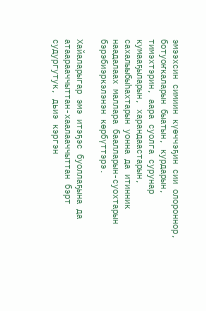эмээхсин симиин күөччэҕин сии олороннор, ботуоҥкаларын быатын, курдарын, тимэхтэрин, аара суолга сурунар кумааҕыларын, харандаастарын, сахалыыбыһахтарын уонна да итинник наадалаах маллара баалларын-суохтарын бэрэбиэркэлэнэн көрбүттэрэ.

Хайаларыгар эмэ итэҕэс буоллаҕына да атаарааччыттан-хаалааччыттан бэрт судургутук, дьиэ кэргэн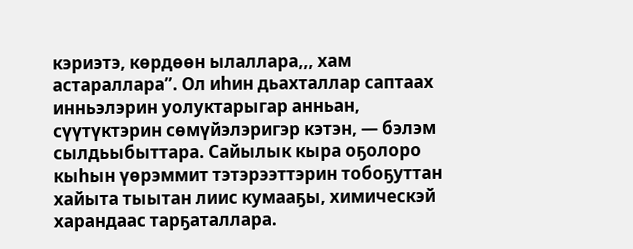кэриэтэ, көрдөөн ылаллара,,, хам астараллара”. Ол иһин дьахталлар саптаах инньэлэрин уолуктарыгар анньан, сүүтүктэрин сөмүйэлэригэр кэтэн, — бэлэм сылдьыбыттара. Сайылык кыра оҕолоро кыһын үөрэммит тэтэрээттэрин тобоҕуттан хайыта тыытан лиис кумааҕы, химическэй харандаас тарҕаталлара.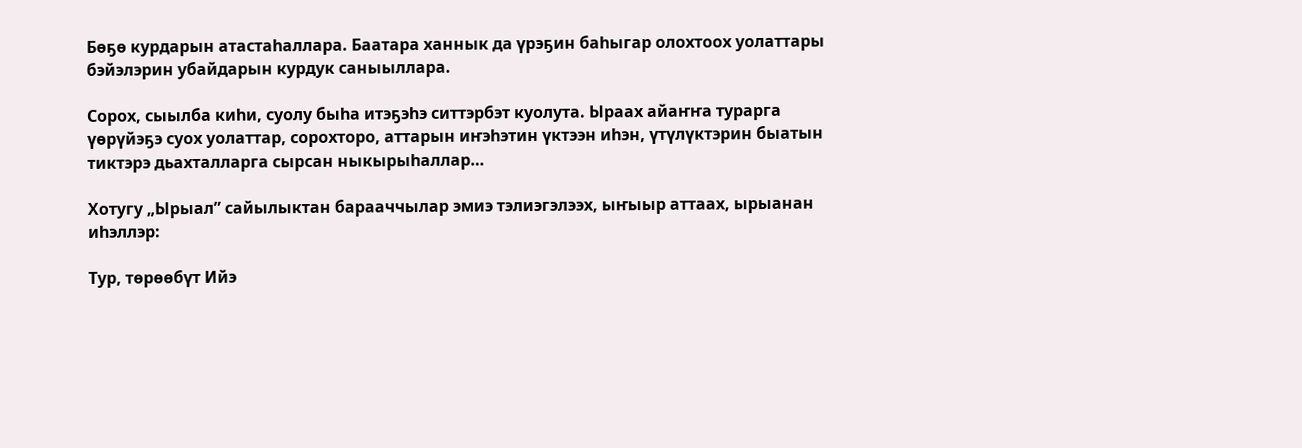Бөҕө курдарын атастаһаллара. Баатара ханнык да үрэҕин баһыгар олохтоох уолаттары бэйэлэрин убайдарын курдук саныыллара.

Сорох, сыылба киһи, суолу быһа итэҕэһэ ситтэрбэт куолута. Ыраах айаҥҥа турарга үөрүйэҕэ суох уолаттар, сорохторо, аттарын иҥэһэтин үктээн иһэн, үтүлүктэрин быатын тиктэрэ дьахталларга сырсан ныкырыһаллар…

Хотугу „Ырыал” сайылыктан барааччылар эмиэ тэлиэгэлээх, ыҥыыр аттаах, ырыанан иһэллэр:

Тур, төрөөбүт Ийэ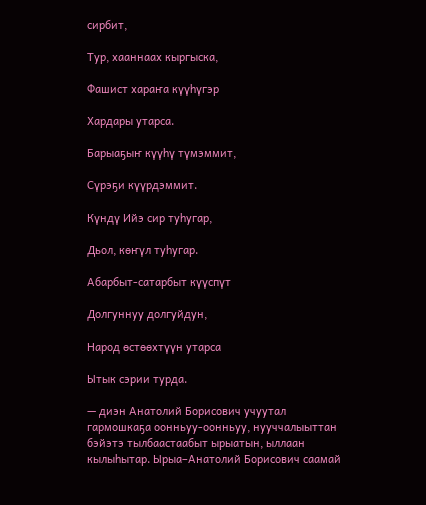сирбит,

Тур, хааннаах кыргыска,

Фашист хараҥа күүһүгэр

Хардары утарса.

Барыаҕыҥ күүһү түмэммит,

Сүрэҕи күүрдэммит.

Күндү Ийэ сир туһугар,

Дьол, көҥүл туһугар.

Абарбыт-сатарбыт күүспүт

Долгуннуу долгуйдун,

Народ өстөөхтүүн утарса

Ытык сэрии турда.

— диэн Анатолий Борисович учуутал гармошкаҕа оонньуу-оонньуу, нууччалыыттан бэйэтэ тылбаастаабыт ырыатын, ыллаан кылыһытар. Ырыа–Анатолий Борисович саамай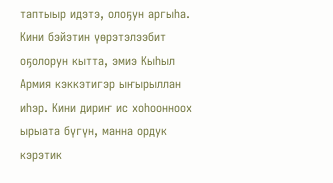таптыыр идэтэ, олоҕун аргыһа. Кини бэйэтин үөрэтэлээбит оҕолорун кытта, эмиэ Кыһыл Армия кэккэтигэр ыҥырыллан иһэр. Кини дириҥ ис хоһоонноох ырыата бүгүн, манна ордук кэрэтик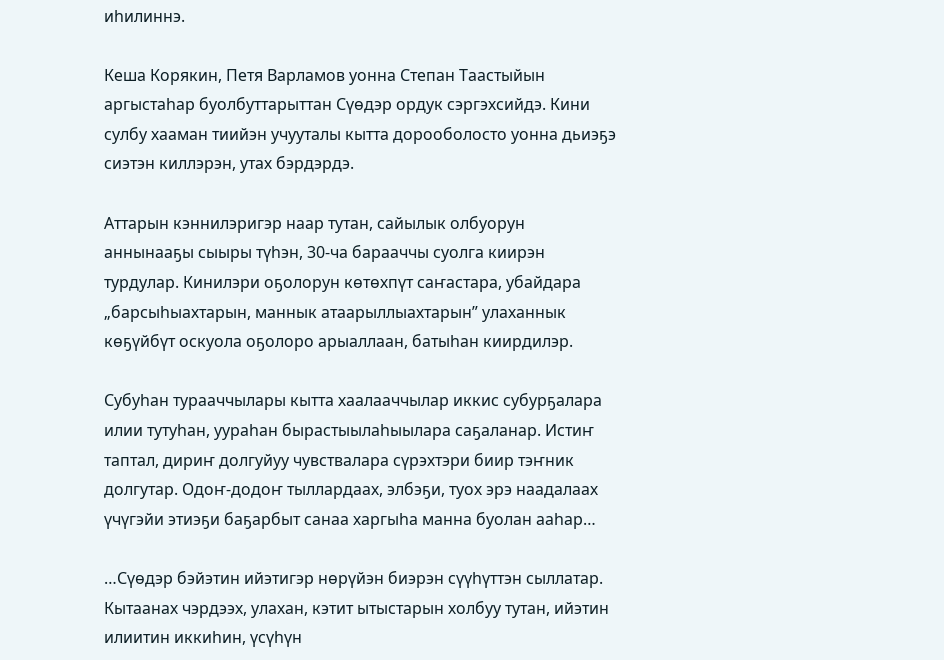иһилиннэ.

Кеша Корякин, Петя Варламов уонна Степан Таастыйын аргыстаһар буолбуттарыттан Сүөдэр ордук сэргэхсийдэ. Кини сулбу хааман тиийэн учууталы кытта дорооболосто уонна дьиэҕэ сиэтэн киллэрэн, утах бэрдэрдэ.

Аттарын кэннилэригэр наар тутан, сайылык олбуорун аннынааҕы сыыры түһэн, 30-ча барааччы суолга киирэн турдулар. Кинилэри оҕолорун көтөхпүт саҥастара, убайдара „барсыһыахтарын, маннык атаарыллыахтарын” улаханнык көҕүйбүт оскуола оҕолоро арыаллаан, батыһан киирдилэр.

Субуһан турааччылары кытта хаалааччылар иккис субурҕалара илии тутуһан, уураһан бырастыылаһыылара саҕаланар. Истиҥ таптал, дириҥ долгуйуу чувствалара сүрэхтэри биир тэҥник долгутар. Одоҥ-додоҥ тыллардаах, элбэҕи, туох эрэ наадалаах үчүгэйи этиэҕи баҕарбыт санаа харгыһа манна буолан ааһар…

…Сүөдэр бэйэтин ийэтигэр нөрүйэн биэрэн сүүһүттэн сыллатар. Кытаанах чэрдээх, улахан, кэтит ытыстарын холбуу тутан, ийэтин илиитин иккиһин, үсүһүн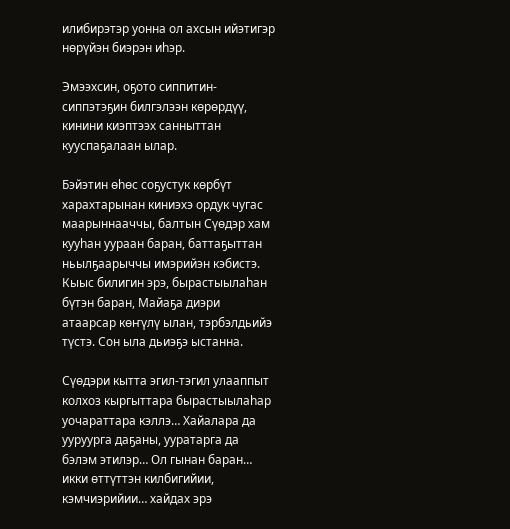илибирэтэр уонна ол ахсын ийэтигэр нөрүйэн биэрэн иһэр.

Эмээхсин, оҕото сиппитин-сиппэтэҕин билгэлээн көрөрдүү, кинини киэптээх санныттан кууспаҕалаан ылар.

Бэйэтин өһөс соҕустук көрбүт харахтарынан киниэхэ ордук чугас маарыннааччы, балтын Сүөдэр хам кууһан уураан баран, баттаҕыттан ньылҕаарыччы имэрийэн кэбистэ. Кыыс билигин эрэ, бырастыылаһан бүтэн баран, Майаҕа диэри атаарсар көҥүлү ылан, тэрбэлдьийэ түстэ. Сон ыла дьиэҕэ ыстанна.

Сүөдэри кытта эгил-тэгил улааппыт колхоз кыргыттара бырастыылаһар уочараттара кэллэ… Хайалара да ууруурга даҕаны, ууратарга да бэлэм этилэр… Ол гынан баран… икки өттүттэн килбигийии, кэмчиэрийии… хайдах эрэ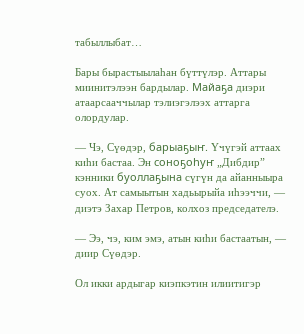табыллыбат…

Бары бырастыылаһан бүттүлэр. Аттары миинитэлээн бардылар. Майаҕа диэри атаарсааччылар тэлиэгэлээх аттарга олордулар.

— Чэ, Сүөдэр, барыаҕыҥ. Үчүгэй аттаах киһи бастаа. Эн соноҕоһуҥ „Дибдир” кэнники буоллаҕына сүгүн да айанныыра суох. Ат самыытын хадьырыйа иһээччи, — диэтэ Захар Петров, колхоз председателэ.

— Ээ, чэ, ким эмэ, атын киһи бастаатын, — диир Сүөдэр.

Ол икки ардыгар киэпкэтин илиитигэр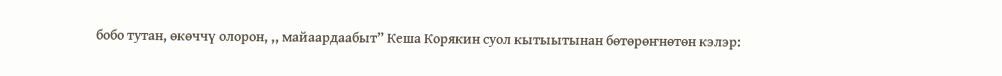бобо тутан, өкөччү олорон, ,, майаардаабыт” Кеша Корякин суол кытыытынан бөтөрөҥнөтөн кэлэр: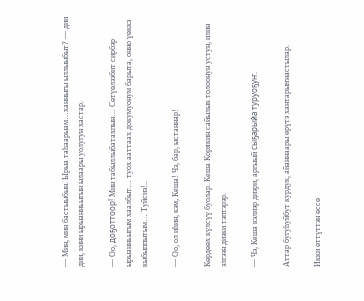— Мин, мин бастыыбын. Ырыа таһаарыам…ханныгы ыллыыбыт? — дии дии, кини ырыанньыгын ылаары уолугун хастар.

— Оо, доҕоттоор! Мин табыллыбатахпын… Сөтүөлээбит сирбэр ырыанньыгым хаалбыт… туох ааттаах докумуонум барыта, онно үөккэ кыбыппытым… Туйсиэ!..

— Оо, ол иһин, кэм, Кеша! Чэ, бар, ыстаннар!

Көрдөөх күлсүү буолар. Кеша Корякин сайылык толоонун устун, илин элгээн диэки тэптэрэр.

— Чэ, Кеша кэлиэр диэри, аргыый сыҕарыйа туруоҕуҥ.

Аттар бугуһуйбут курдук, айаннаары өрүтэ хантарыҥнастылар.

Икки өттүттэн өссө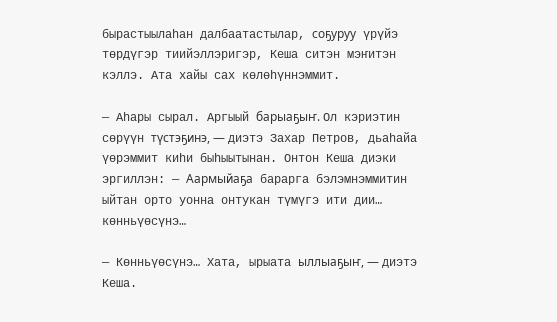бырастыылаһан далбаатастылар, соҕуруу үрүйэ төрдүгэр тиийэллэригэр, Кеша ситэн мэҥитэн кэллэ. Ата хайы сах көлөһүннэммит.

— Аһары сырал. Аргыый барыаҕыҥ. Ол кэриэтин сөрүүн түстэҕинэ, — диэтэ Захар Петров, дьаһайа үөрэммит киһи быһыытынан. Онтон Кеша диэки эргиллэн: — Аармыйаҕа барарга бэлэмнэммитин ыйтан орто уонна онтукан түмүгэ ити дии… көнньүөсүнэ…

— Көнньүөсүнэ… Хата, ырыата ыллыаҕыҥ, — диэтэ Кеша.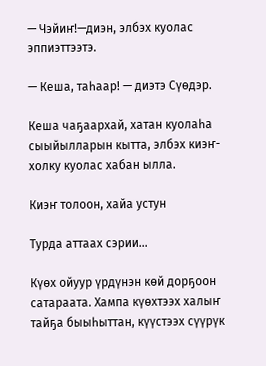— Чэйиҥ!—диэн, элбэх куолас эппиэттээтэ.

— Кеша, таһаар! — диэтэ Сүөдэр.

Кеша чаҕаархай, хатан куолаһа сыыйылларын кытта, элбэх киэҥ-холку куолас хабан ылла.

Киэҥ толоон, хайа устун

Турда аттаах сэрии…

Күөх ойуур үрдүнэн көй дорҕоон сатараата. Хампа күөхтээх халыҥ тайҕа быыһыттан, күүстээх сүүрүк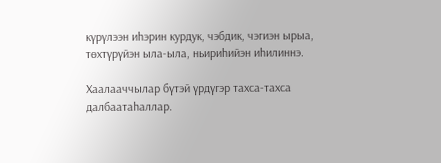күрүлээн иһэрин курдук, чэбдик, чэгиэн ырыа, төхтүрүйэн ыла-ыла, ньириһийэн иһилиннэ.

Хаалааччылар бүтэй үрдүгэр тахса-тахса далбаатаһаллар.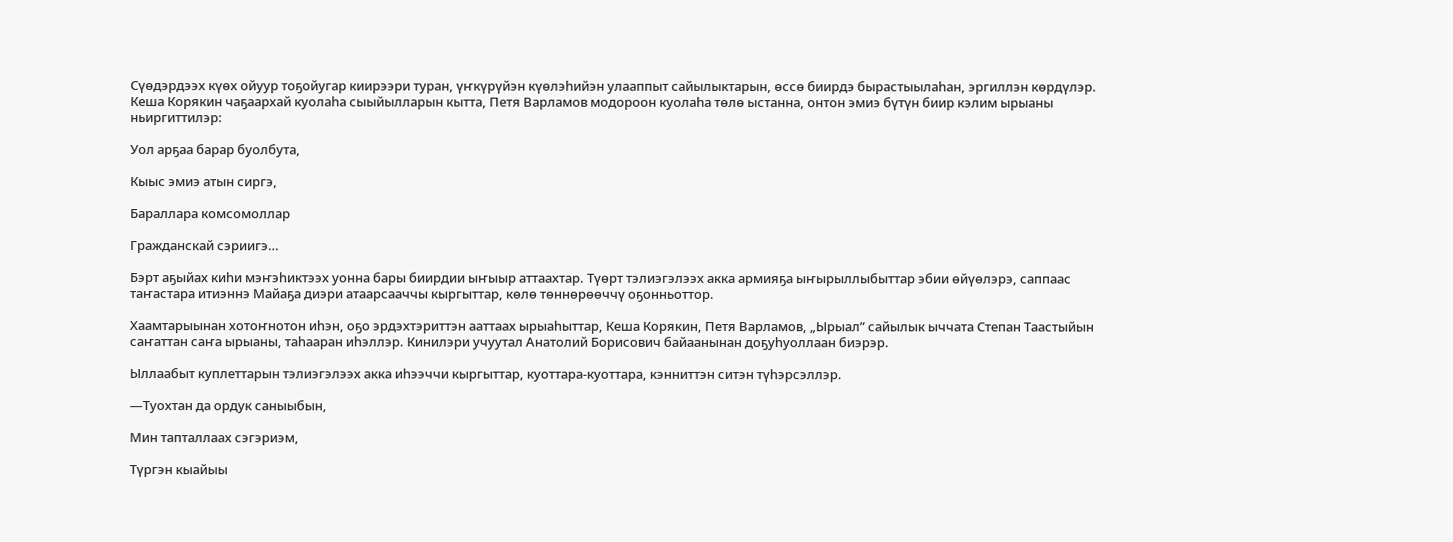Сүөдэрдээх күөх ойуур тоҕойугар киирээри туран, үҥкүрүйэн күөлэһийэн улааппыт сайылыктарын, өссө биирдэ бырастыылаһан, эргиллэн көрдүлэр. Кеша Корякин чаҕаархай куолаһа сыыйылларын кытта, Петя Варламов модороон куолаһа төлө ыстанна, онтон эмиэ бүтүн биир кэлим ырыаны ньиргиттилэр:

Уол арҕаа барар буолбута,

Кыыс эмиэ атын сиргэ,

Бараллара комсомоллар

Гражданскай сэриигэ…

Бэрт аҕыйах киһи мэҥэһиктээх уонна бары биирдии ыҥыыр аттаахтар. Түөрт тэлиэгэлээх акка армияҕа ыҥырыллыбыттар эбии өйүөлэрэ, саппаас таҥастара итиэннэ Майаҕа диэри атаарсааччы кыргыттар, көлө төннөрөөччү оҕонньоттор.

Хаамтарыынан хотоҥнотон иһэн, оҕо эрдэхтэриттэн ааттаах ырыаһыттар, Кеша Корякин, Петя Варламов, „Ырыал” сайылык ыччата Степан Таастыйын саҥаттан саҥа ырыаны, таһааран иһэллэр. Кинилэри учуутал Анатолий Борисович байаанынан доҕуһуоллаан биэрэр.

Ыллаабыт куплеттарын тэлиэгэлээх акка иһээччи кыргыттар, куоттара-куоттара, кэнниттэн ситэн түһэрсэллэр.

—Туохтан да ордук саныыбын,

Мин тапталлаах сэгэриэм,

Түргэн кыайыы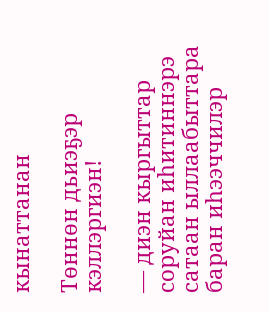кынаттанан

Төннөн дьиэҕэр кэллэргиэн!

— диэн кыргыттар соруйан иһитиннэрэ сатаан ыллаабыттара баран иһээччилэр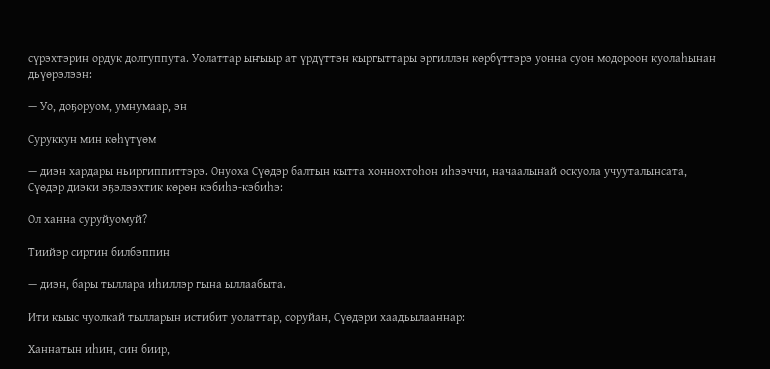сүрэхтэрин ордук долгуппута. Уолаттар ыҥыыр ат үрдүттэн кыргыттары эргиллэн көрбүттэрэ уонна суон модороон куолаһынан дьүөрэлээн:

— Уо, доҕоруом, умнумаар, эн

Суруккун мин көһүтүөм

— диэн хардары ньиргиппиттэрэ. Онуоха Сүөдэр балтын кытта хоннохтоһон иһээччи, начаалынай оскуола учууталынсата, Сүөдэр диэки эҕэлээхтик көрөн кэбиһэ-кэбиһэ:

Ол ханна суруйуомуй?

Тиийэр сиргин билбэппин

— диэн, бары тыллара иһиллэр гына ыллаабыта.

Ити кыыс чуолкай тылларын истибит уолаттар, соруйан, Сүөдэри хаадьылааннар:

Ханнатын иһин, син биир,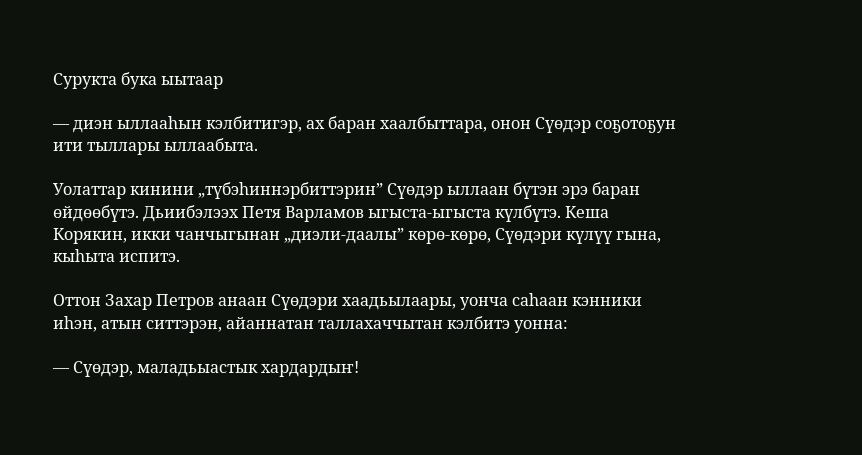Сурукта бука ыытаар

— диэн ыллааһын кэлбитигэр, ах баран хаалбыттара, онон Сүөдэр соҕотоҕун ити тыллары ыллаабыта.

Уолаттар кинини „түбэһиннэрбиттэрин” Сүөдэр ыллаан бүтэн эрэ баран өйдөөбүтэ. Дьиибэлээх Петя Варламов ыгыста-ыгыста күлбүтэ. Кеша Корякин, икки чанчыгынан „диэли-даалы” көрө-көрө, Сүөдэри күлүү гына, кыһыта испитэ.

Оттон Захар Петров анаан Сүөдэри хаадьылаары, уонча саһаан кэнники иһэн, атын ситтэрэн, айаннатан таллахаччытан кэлбитэ уонна:

— Сүөдэр, маладьыастык хардардыҥ!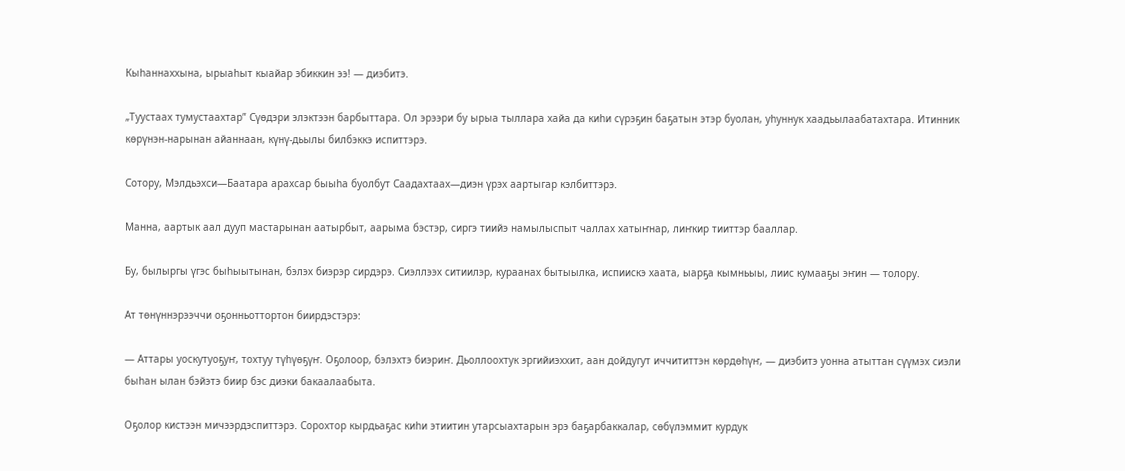Кыһаннаххына, ырыаһыт кыайар эбиккин ээ! — диэбитэ.

„Туустаах тумустаахтар” Сүөдэри элэктээн барбыттара. Ол эрээри бу ырыа тыллара хайа да киһи сүрэҕин баҕатын этэр буолан, уһуннук хаадьылаабатахтара. Итинник көрүнэн-нарынан айаннаан, күнү-дьылы билбэккэ испиттэрэ.

Сотору, Мэлдьэхси—Баатара арахсар быыһа буолбут Саадахтаах—диэн үрэх аартыгар кэлбиттэрэ.

Манна, аартык аал дууп мастарынан аатырбыт, аарыма бэстэр, сиргэ тиийэ намылыспыт чаллах хатыҥнар, лиҥкир тииттэр бааллар.

Бу, былыргы үгэс быһыытынан, бэлэх биэрэр сирдэрэ. Сиэллээх ситиилэр, кураанах бытыылка, испиискэ хаата, ыарҕа кымньыы, лиис кумааҕы эҥин — толору.

Ат төнүннэрээччи оҕонньоттортон биирдэстэрэ:

— Аттары уоскутуоҕуҥ, тохтуу түһүөҕүҥ. Оҕолоор, бэлэхтэ биэриҥ. Дьоллоохтук эргийиэххит, аан дойдугут иччититтэн көрдөһүҥ, — диэбитэ уонна атыттан сүүмэх сиэли быһан ылан бэйэтэ биир бэс диэки бакаалаабыта.

Оҕолор кистээн мичээрдэспиттэрэ. Сорохтор кырдьаҕас киһи этиитин утарсыахтарын эрэ баҕарбаккалар, сөбүлэммит курдук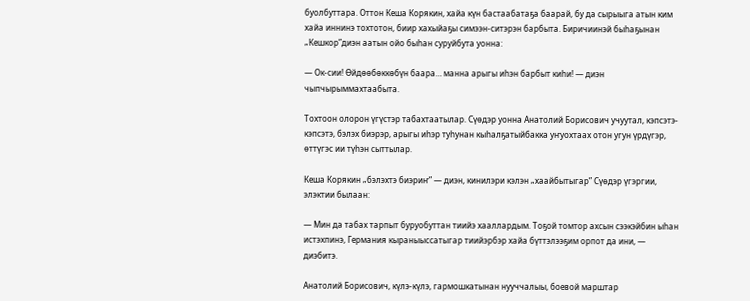буолбуттара. Оттон Кеша Корякин, хайа күн бастаабатаҕа баарай, бу да сырыыга атын ким хайа иннинэ тохтотон, биир хахыйаҕы симээн-ситэрэн барбыта. Биричиинэй быһаҕынан „Кешкор”диэн аатын ойо быһан суруйбута уонна:

— Ок-сии! Өйдөөбөккөбүн баара… манна арыгы иһэн барбыт киһи! — диэн чыпчырыммахтаабыта.

Тохтоон олорон үгүстэр табахтаатылар. Сүөдэр уонна Анатолий Борисович учуутал, кэпсэтэ-кэпсэтэ, бэлэх биэрэр, арыгы иһэр туһунан кыһалҕатыйбакка уҥуохтаах отон угун үрдүгэр, өттүгэс ии түһэн сыттылар.

Кеша Корякин „бэлэхтэ биэриҥ” — диэн, кинилэри кэлэн „хаайбытыгар” Сүөдэр үгэргии, элэктии былаан:

— Мин да табах тарпыт буруобуттан тиийэ хааллардым. Тоҕой томтор ахсын сээкэйбин ыһан истэхпинэ, Германия кыраныыссатыгар тиийэрбэр хайа бүттэлээҕим орпот да ини, — диэбитэ.

Анатолий Борисович, күлэ-күлэ, гармошкатынан нууччалыы, боевой марштар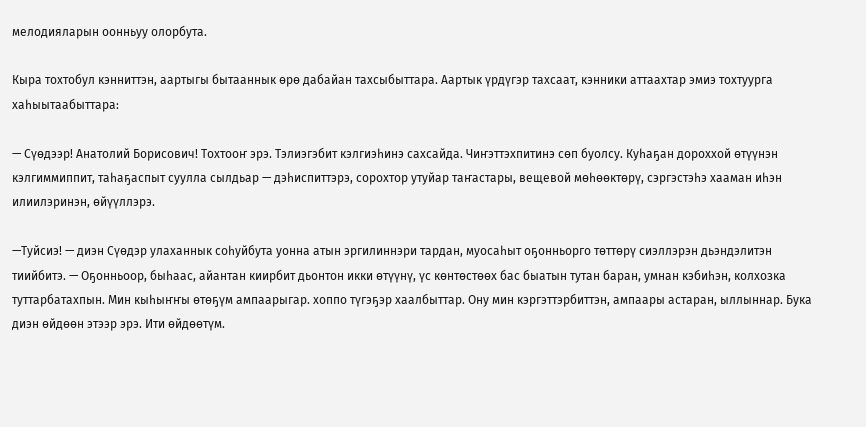мелодияларын оонньуу олорбута.

Кыра тохтобул кэнниттэн, аартыгы бытааннык өрө дабайан тахсыбыттара. Аартык үрдүгэр тахсаат, кэнники аттаахтар эмиэ тохтуурга хаһыытаабыттара:

— Сүөдээр! Анатолий Борисович! Тохтооҥ эрэ. Тэлиэгэбит кэлгиэһинэ сахсайда. Чиҥэттэхпитинэ сөп буолсу. Куһаҕан дороххой өтүүнэн кэлгиммиппит, таһаҕаспыт суулла сылдьар — дэһиспиттэрэ, сорохтор утуйар таҥастары, вещевой мөһөөктөрү, сэргэстэһэ хааман иһэн илиилэринэн, өйүүллэрэ.

—Туйсиэ! — диэн Сүөдэр улаханнык соһуйбута уонна атын эргилиннэри тардан, муосаһыт оҕонньорго төттөрү сиэллэрэн дьэндэлитэн тиийбитэ. — Оҕонньоор, быһаас, айантан киирбит дьонтон икки өтүүнү, үс көнтөстөөх бас быатын тутан баран, умнан кэбиһэн, колхозка туттарбатахпын. Мин кыһыҥҥы өтөҕүм ампаарыгар. хоппо түгэҕэр хаалбыттар. Ону мин кэргэттэрбиттэн, ампаары астаран, ыллыннар. Бука диэн өйдөөн этээр эрэ. Ити өйдөөтүм.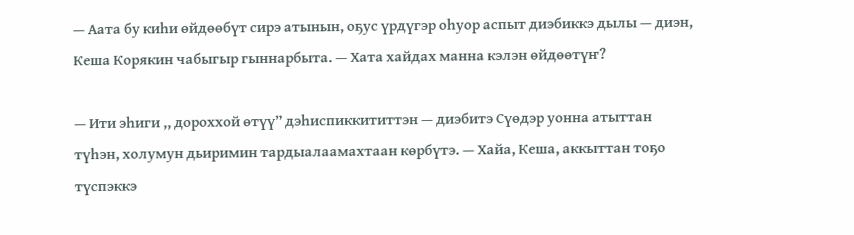— Аата бу киһи өйдөөбүт сирэ атынын, оҕус үрдүгэр оһуор аспыт диэбиккэ дылы — диэн, Кеша Корякин чабыгыр гыннарбыта. — Хата хайдах манна кэлэн өйдөөтүҥ?

— Ити эһиги ,, дороххой өтүү” дэһиспиккититтэн — диэбитэ Сүөдэр уонна атыттан түһэн, холумун дьиримин тардыалаамахтаан көрбүтэ. — Хайа, Кеша, аккыттан тоҕо түспэккэ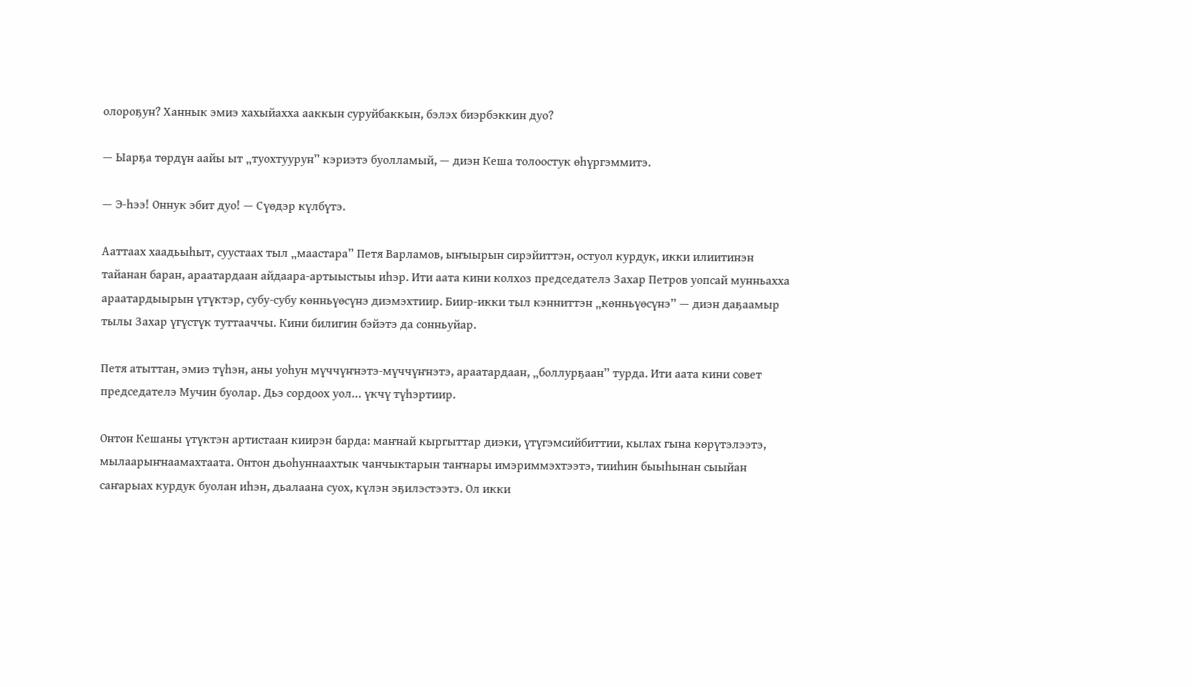олороҕун? Ханнык эмиэ хахыйахха ааккын суруйбаккын, бэлэх биэрбэккин дуо?

— Ыарҕа төрдүн аайы ыт „туохтуурун” кэриэтэ буолламый, — диэн Кеша толоостук өһүргэммитэ.

— Э-һээ! Оннук эбит дуо! — Сүөдэр күлбүтэ.

Ааттаах хаадьыһыт, суустаах тыл „маастара” Петя Варламов, ыҥыырын сирэйиттэн, остуол курдук, икки илиитинэн тайанан баран, араатардаан айдаара-артыыстыы иһэр. Ити аата кини колхоз председателэ Захар Петров уопсай мунньахха араатардыырын үтүктэр, субу-субу көнньүөсүнэ диэмэхтиир. Биир-икки тыл кэнниттэн „көнньүөсүнэ” — диэн даҕаамыр тылы Захар үгүстүк туттааччы. Кини билигин бэйэтэ да сонньуйар.

Петя атыттан, эмиэ түһэн, аны уоһун мүччүҥнэтэ-мүччүҥнэтэ, араатардаан, „боллурҕаан” турда. Ити аата кини совет председателэ Мучин буолар. Дьэ сордоох уол… үкчү түһэртиир.

Онтон Кешаны үтүктэн артистаан киирэн барда: маҥнай кыргыттар диэки, үтүгэмсийбиттии, кылах гына көрүтэлээтэ, мылаарыҥнаамахтаата. Онтон дьоһуннаахтык чанчыктарын таҥнары имэриммэхтээтэ, тииһин быыһынан сыыйан саҥарыах курдук буолан иһэн, дьалаана суох, күлэн эҕилэстээтэ. Ол икки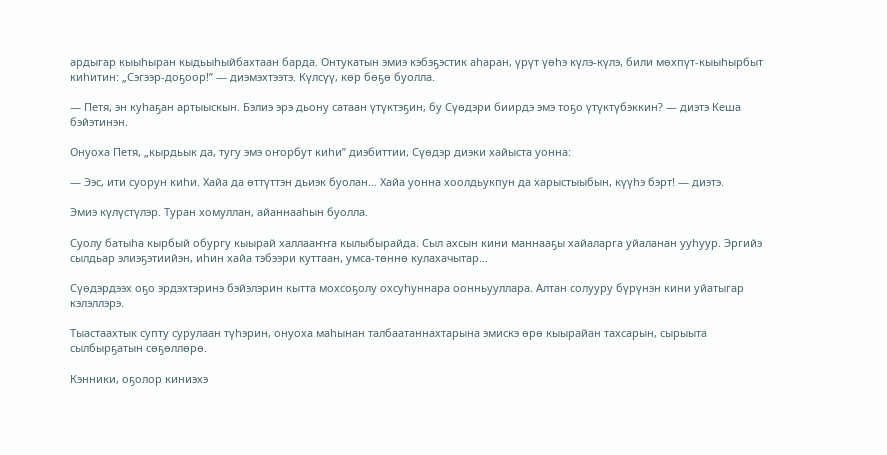ардыгар кыыһыран кыдьыһыйбахтаан барда. Онтукатын эмиэ кэбэҕэстик аһаран, үрүт үөһэ күлэ-күлэ, били мөхпүт-кыыһырбыт киһитин: „Сэгээр-доҕоор!” — диэмэхтээтэ. Күлсүү, көр бөҕө буолла.

— Петя, эн куһаҕан артыыскын. Бэлиэ эрэ дьону сатаан үтүктэҕин, бу Сүөдэри биирдэ эмэ тоҕо үтүктүбэккин? — диэтэ Кеша бэйэтинэн.

Онуоха Петя, „кырдьык да, тугу эмэ оҥорбут киһи” диэбиттии, Сүөдэр диэки хайыста уонна:

— Ээс, ити суорун киһи. Хайа да өттүттэн дьиэк буолан… Хайа уонна хоолдьукпун да харыстыыбын, күүһэ бэрт! — диэтэ.

Эмиэ күлүстүлэр. Туран хомуллан, айаннааһын буолла.

Суолу батыһа кырбый обургу кыырай халлааҥҥа кылыбырайда. Сыл ахсын кини маннааҕы хайаларга уйаланан ууһуур. Эргийэ сылдьар элиэҕэтиийэн, иһин хайа тэбээри куттаан, умса-төннө кулахачытар…

Сүөдэрдээх оҕо эрдэхтэринэ бэйэлэрин кытта мохсоҕолу охсуһуннара оонньууллара. Алтан солууру бүрүнэн кини уйатыгар кэлэллэрэ.

Тыастаахтык супту сурулаан түһэрин, онуоха маһынан талбаатаннахтарына эмискэ өрө кыырайан тахсарын, сырыыта сылбырҕатын сөҕөллөрө.

Кэнники, оҕолор киниэхэ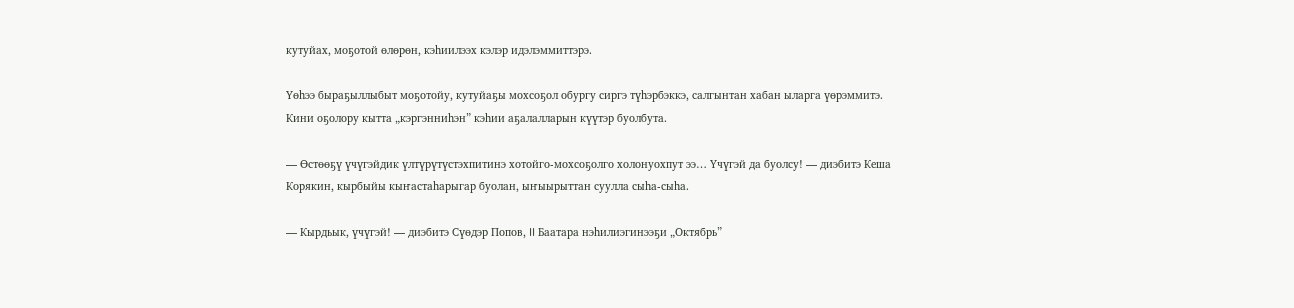кутуйах, моҕотой өлөрөн, кэһиилээх кэлэр идэлэммиттэрэ.

Үөһээ быраҕыллыбыт моҕотойу, кутуйаҕы мохсоҕол обургу сиргэ түһэрбэккэ, салгынтан хабан ыларга үөрэммитэ. Кини оҕолору кытта „кэргэнниһэн” кэһии аҕалалларын күүтэр буолбута.

— Өстөөҕү үчүгэйдик үлтүрүтүстэхпитинэ хотойго-мохсоҕолго холонуохпут ээ… Үчүгэй да буолсу! — диэбитэ Кеша Корякин, кырбыйы кыҥастаһарыгар буолан, ыҥыырыттан суулла сыһа-сыһа.

— Кырдьык, үчүгэй! — диэбитэ Сүөдэр Попов, II Баатара нэһилиэгинээҕи „Октябрь”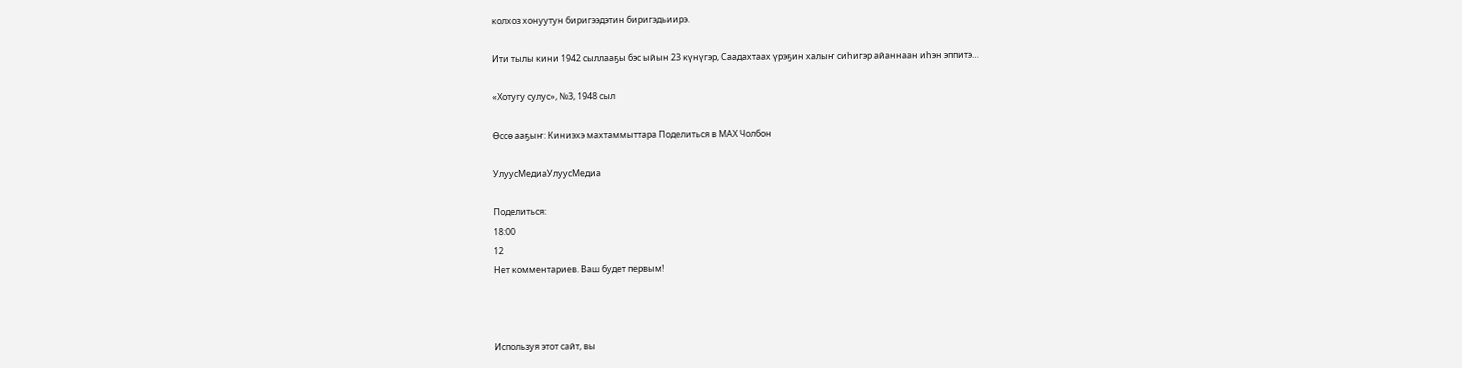колхоз хонуутун биригээдэтин биригэдьиирэ.

Ити тылы кини 1942 сыллааҕы бэс ыйын 23 күнүгэр, Саадахтаах үрэҕин халыҥ сиһигэр айаннаан иһэн эппитэ…

«Хотугу сулус», №3, 1948 сыл

Өссө ааҕыҥ: Киниэхэ махтаммыттара Поделиться в MAX Чолбон

УлуусМедиаУлуусМедиа

Поделиться:
18:00
12
Нет комментариев. Ваш будет первым!



Используя этот сайт, вы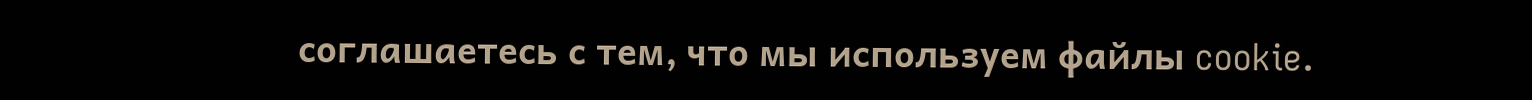соглашаетесь с тем, что мы используем файлы cookie.